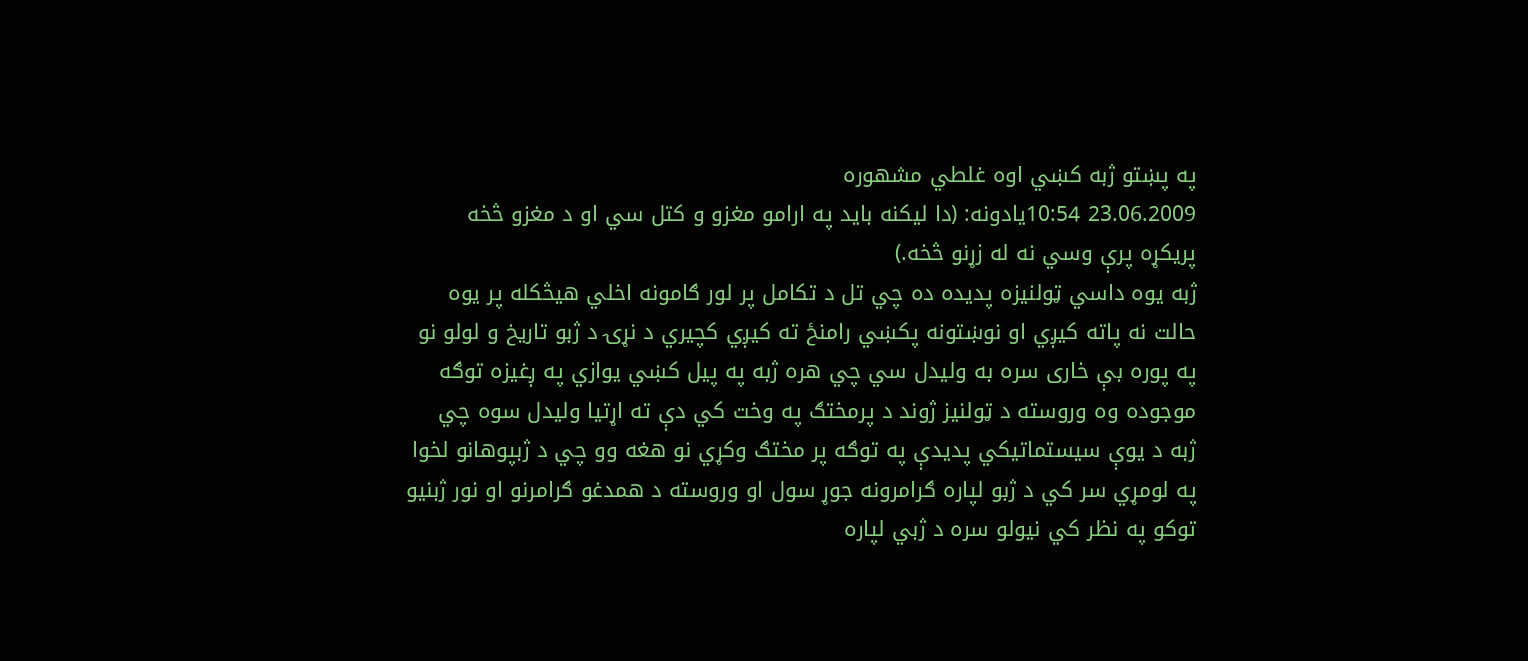په پښتو ژبه کښي اوه غلطي مشهوره
23.06.2009 10:54يادونه: (دا ليکنه بايد په ارامو مغزو و کتل سي او د مغزو څخه پريکړه پرې وسي نه له زړنو څخه.)
ژبه يوه داسي ټولنيزه پديده ده چي تل د تکامل پر لور ګامونه اخلي هيڅکله پر يوه حالت نه پاته کيږي او نوښتونه پکښي رامنځ ته کيږي کچيري د نړۍ د ژبو تاريخ و لولو نو په پوره بې خارى سره به وليدل سي چي هره ژبه په پيل کښي يوازي په ږغيزه توګه موجوده وه وروسته د ټولنيز ژوند د پرمختګ په وخت کي دې ته اړتيا وليدل سوه چي ژبه د يوې سيستماتيکي پديدې په توګه پر مختګ وکړي نو هغه وو چي د ژبپوهانو لخوا په لومړي سر کي د ژبو لپاره ګرامرونه جوړ سول او وروسته د همدغو ګرامرنو او نور ژبنيو توکو په نظر کي نيولو سره د ژبي لپاره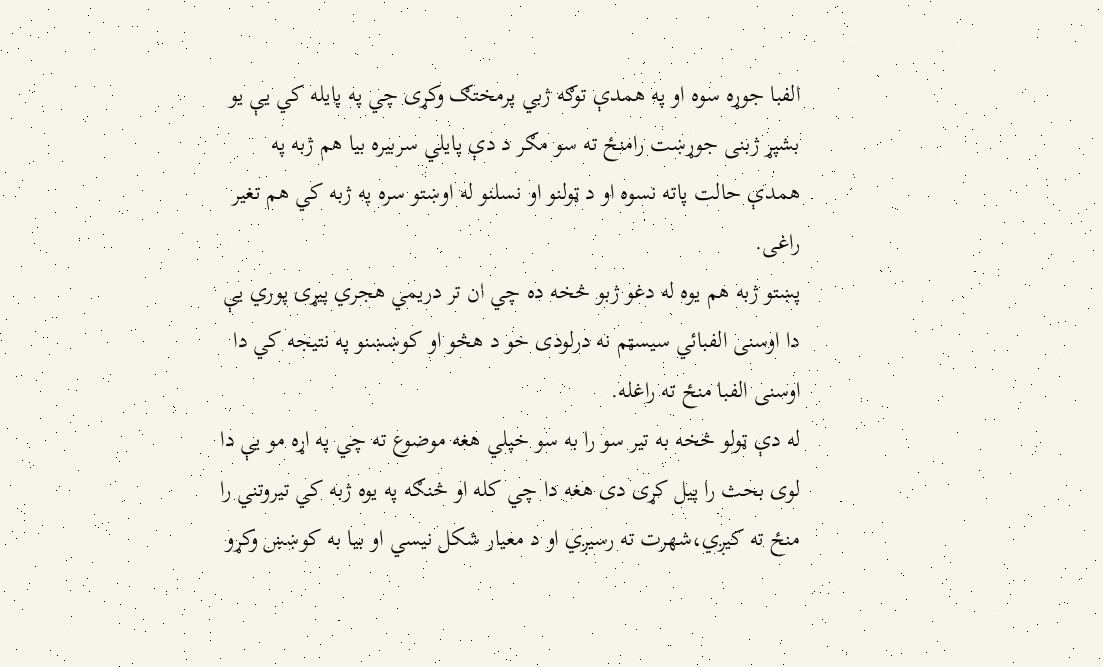الفبا جوړه سوه او په همدې توګه ژبي پرمختګ وکړى چي په پايله کي يې يو بشپړ ژبنى جوړښت رامنځ ته سو مګر د دې پايلي سربيره بيا هم ژبه په همدې حالت پاته نسوه او د ټولنو او نسلنو له اوښتو سره په ژبه کي هم تغير راغى.
پښتو ژبه هم يوه له دغو ژبو څخه ده چي ان تر دريمي هجري پيړۍ پوري يې دا اوسنى الفبائي سيسټم نه درلودى خو د هڅو او کوښښنو په نتيجه کي دا اوسنى الفبا منځ ته راغله.
له دې ټولو څخه به تير سو را به سو خپلي هغه موضوع ته چي په اړه مو يې دا لوى بحث را پيل کړى دى هغه دا چي کله او څنګه په يوه ژبه کي تيروتني را منځ ته کيږي،شهرت ته رسيږي او د معيار شکل نيسي او بيا به کوښښ وکړو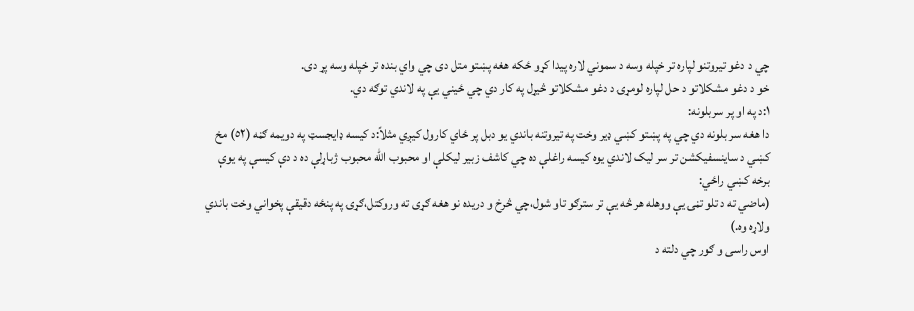چي د دغو تيروتنو لپاره تر خپله وسه د سموني لاره پيدا کړو ځکه هغه پښتو متل دى چي واي بنده تر خپله وسه پړ دى.
خو د دغو مشکلاتو د حل لپاره لومړۍ د دغو مشکلاتو څيړل په کار دي چي ځيني يې په لاندي توګه دي.
١:د په او پر سربلونه:
دا هغه سر بلونه دي چي په پښتو کښي ډير وخت په تيروتنه باندي يو دبل پر ځاي کارول کيږي مثلاً:د کيسه ډايجسټ په دويمه ګڼه (٥٢) مخ کښي د ساينسفيکشن تر سر ليک لاندي يوه کيسه راغلې ده چي کاشف زبير ليکلې او محبوب الله محبوب ژباړلې ده د دې کيسې په يوې برخه کښي راځي:
(ماضي ته د تلو تڼۍ يې ووهله هر څه يې تر سترګو تاو شول،چي څرخ و دريده نو هغه ګړى ته وروکتل،ګړۍ په پنځه دقيقې پخواني وخت باندي ولاړه وه.)
اوس راسى و ګور چي دلته د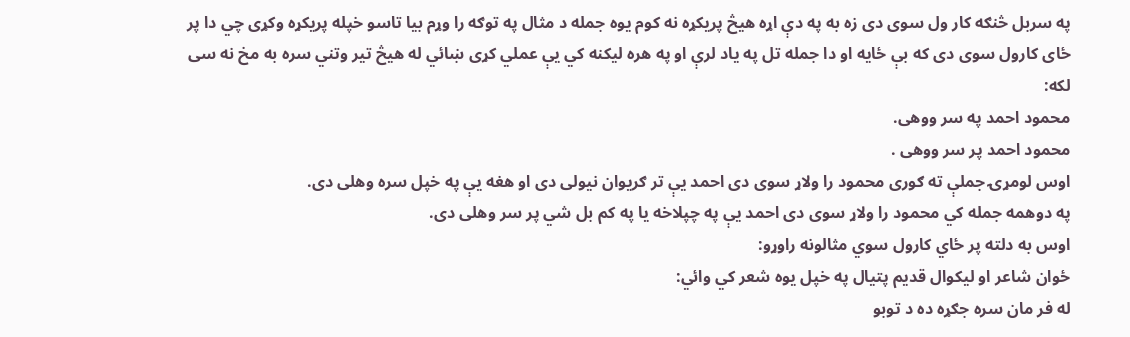په سربل څنګه کار ول سوى دى زه به په دې اړه هيڅ پريکړه نه کوم يوه جمله د مثال په توګه را وړم بيا تاسو خپله پريکړه وکړى چي دا پر ځاى کارول سوى دى که بې ځايه او دا جمله تل په ياد لرې او په هره ليکنه کي يې عملي کړى ښائي له هيڅ تير وتني سره به مخ نه سى لکه:
محمود احمد په سر ووهى.
محمود احمد پر سر ووهى .
اوس لومړۍ جملې ته ګورى محمود را ولاړ سوى دى احمد يې تر ګريوان نيولى دى او هغه يې په خپل سره وهلى دى.
په دوهمه جمله کي محمود را ولاړ سوى دى احمد يې په چپلاخه يا په کم بل شي پر سر وهلى دى.
اوس به دلته پر ځاي کارول سوي مثالونه راوړو:
ځوان شاعر او ليکوال قديم پتيال په خپل يوه شعر کي وائي:
له فر مان سره جګړه ده د توبو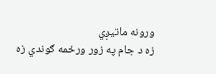ورونه ماتيږي
زه د جام په زور ورځمه ګوندي زه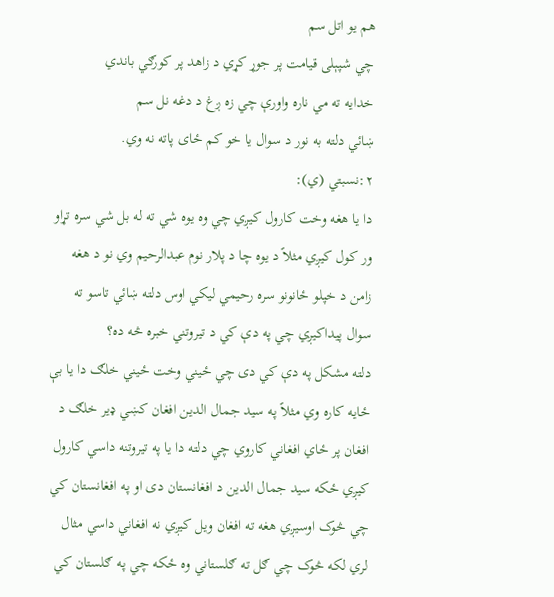هم يو اتل سم
چي شپېلى قيامت پر جوړ کړي د زاهد پر کورګي باندي
خدايه ته مي ناره واورې چي زه ږغ د دغه نل سم
ښائي دلته به نور د سوال يا خو کم ځاى پاته نه وي.
٢:نسبتي (ي):
دا يا هغه وخت کارول کيږي چي وه يوه شي ته له بل شي سره تړاو ور کول کيږي مثلاً د يوه چا د پلار نوم عبدالرحيم وي نو د هغه زامن د خپلو ځانونو سره رحيمي ليکي اوس دلته ښائي تاسو ته سوال پيداکيږي چي په دې کي د تيروتني خبره څه ده؟
دلته مشکل په دې کي دى چي ځيني وخت ځيني خلګ دا يا بې ځايه کاره وي مثلاً په سيد جمال الدين افغان کښي ډير خلګ د افغان پر ځاي افغاني کاروي چي دلته دا يا په تيروتنه داسي کارول کيږي ځکه سيد جمال الدين د افغانستان دى او په افغانستان کي چي څوک اوسيږي هغه ته افغان ويل کيږي نه افغاني داسي مثال لري لکه څوک چي ګل ته ګلستاني وه ځکه چي په ګلستان کي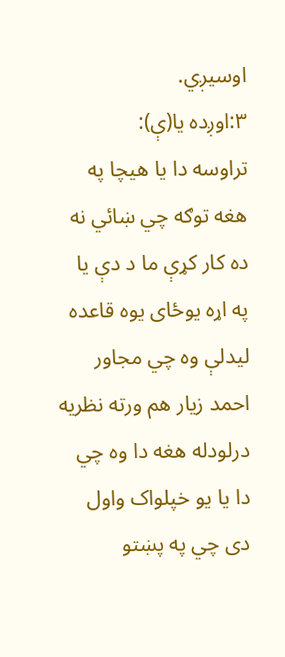اوسيږي.
٣:اوږده يا(ې):
تراوسه دا يا هيچا په هغه توګه چي ښائي نه ده کار کړې ما د دې يا په اړه يوځاى يوه قاعده ليدلې وه چي مجاور احمد زيار هم ورته نظريه درلودله هغه دا وه چي دا يا يو خپلواک واول دى چي په پښتو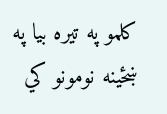کلمو په تيره بيا په ښځينه نومونو کي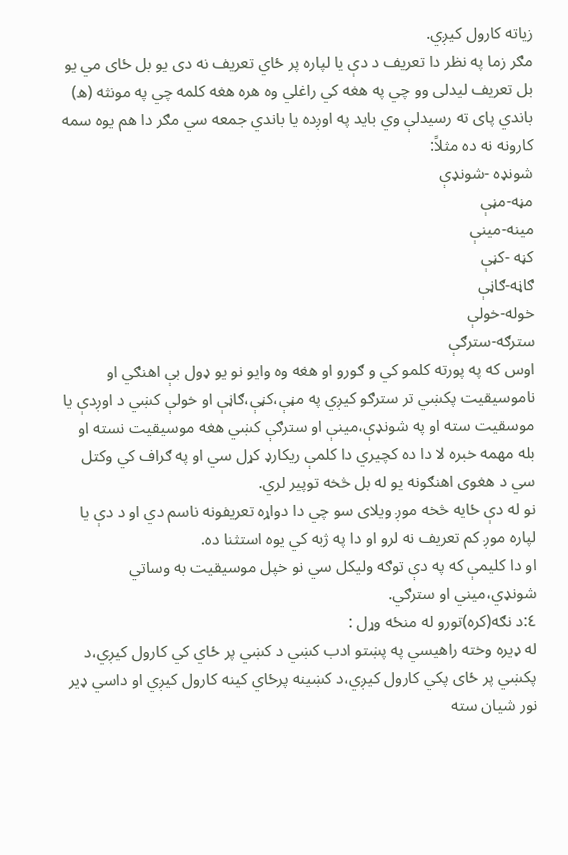زياته کارول کيږي.
مګر زما په نظر دا تعريف د دې يا لپاره پر ځاي تعريف نه دى يو بل ځاى مي يو بل تعريف ليدلى وو چي په هغه کي راغلي وه هره هغه کلمه چي په مونثه (ه) باندي پاى ته رسيدلې وي بايد په اوږده يا باندي جمعه سي مګر دا هم يوه سمه کارونه نه ده مثلاً:
شونډه -شونډې
مڼه-مڼې
مينه-مينې
کڼه -کڼې
ګاڼه-ګاڼې
خوله-خولې
سترګه-سترګې
اوس که په پورته کلمو کي و ګورو او هغه وه وايو نو يو ډول بې اهنګي او ناموسيقيت پکښي تر سترګو کيږي په مڼې،کڼې،ګاڼې او خولې کښي د اوږدې يا موسقيت سته او په شونډې،مينې او سترګې کښي هغه موسيقيت نسته او بله مهمه خبره لا دا ده کچيري دا کلمې ريکارډ کړل سي او په ګراف کي وکتل سي د هغوى اهنګونه يو له بل څخه توپير لري.
نو له دې ځايه څخه موږ ويلاى سو چي دا دواړه تعريفونه ناسم دي او د دې يا لپاره موږ کم تعريف نه لرو او دا په ژبه کي يوه استثنا ده.
او دا کليمې که په دې توګه وليکل سي نو خپل موسيقيت به وساتي شونډي،ميني او سترګي.
٤:د نګه(کره)تورو له منځه وړل :
له ډيره وخته راهيسي په پښتو ادب کښي د کښي پر ځاي کي کارول کيږي،د پکښي پر ځاى پکي کارول کيږي،د کښينه پرځاي کينه کارول کيږي او داسي ډير نور شيان سته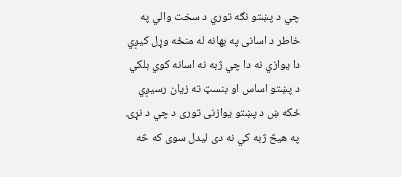چي د پښتو نګه توري د سخت والي په خاطر د اسانى په بهانه له منځه وړل کيږي دا يوازي نه دا چي ژبه نه اسانه کوي بلکي د پښتو اساس او بنسټ ته زيان رسيږي ځکه ښ د پښتو يوازنى تورى د چي د نړۍ په هيڅ ژبه کي نه دى ليدل سوى که څه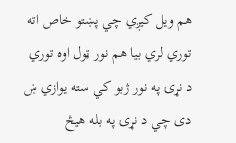هم ويل کيږي چي پښتو خاص اته توري لري بيا هم نور ټول اوه توري د نړۍ په نور ژبو کي سته يوازي ښ دى چي د نړۍ په بله هيڅ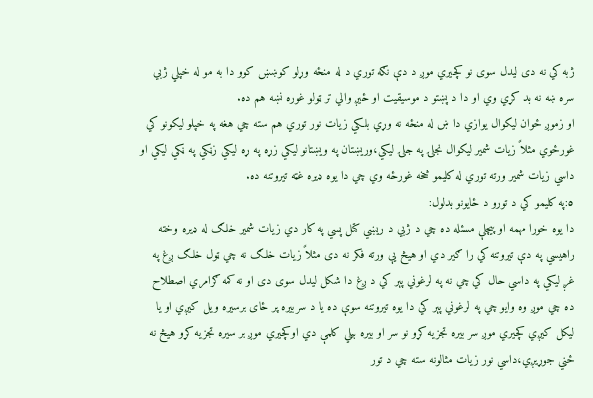ژبه کي نه دى ليدل سوى نو کچيري موږ د دې نګه توري د له منځه وړلو کوښښ کوو دا به مو له خپلي ژبي سره ښه نه بد کړي وي او دا د پښتو د موسيقيت او ځيږ والي تر ټولو غوره نښه هم ده.
او زموږ ځوان ليکوال يوازي دا ښ له منځه نه وړي بلکي زيات نور توري هم سته چي هغه په خپلو ليکونو کي غورځوي مثلاً زيات شمير ليکوال نجلۍ په جلۍ ليکي،وريښتان په ويښتانو ليکي زړه په ړه ليکي زڼکي په ڼکي ليکي او داسي زيات شمير ورته توري له کليمو څخه غورځه وي چي دا يوه ډيره غټه تيروتنه ده.
٥:په کليمو کي د تورو د ځايونو بدلول:
دا يوه خورا مهمه او پيچلې مسئله ده چي د ژبي د ريښي کتل پسي په کار دي زيات شمير خلګ له ډيره وخته راهيسي په دې تيروتنه کي را ګير دي او هيڅ يې ورته فکر نه دى مثلاً زيات خلګ نه چي ټول خلګ ږغ په غږ ليکي په داسي حال کي چي نه په لرغوني پېر کي د ږغ دا شکل ليدل سوى دى او نه کمه ګرامري اصطلاح ده چي موږ وه وايو چي په لرغوني پېر کي دا يوه تيروتنه سوې ده يا د سربيره پر ځاى برسيره ويل کيږي او يا ليکل کيږي کچيري موږ سر بيره تجزيه کړو نو سر او بيره بيلي کلمې دي اوکچيري موږ بر سيره تجزيه کړو هيڅ نه ځني جوړيږي،داسي نور زيات مثالونه سته چي د تور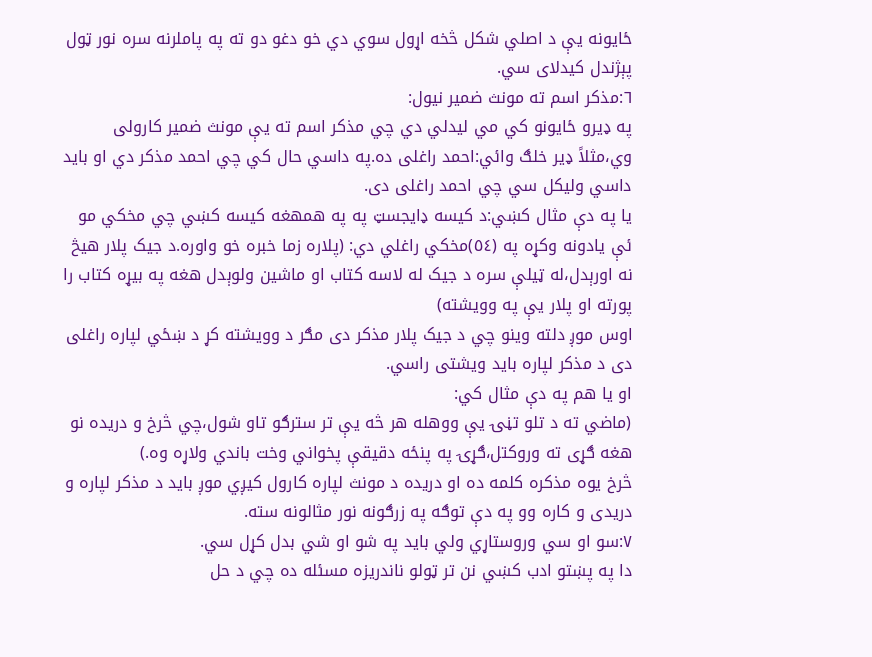ځايونه يې د اصلي شکل څخه اړول سوي دي خو دغو دو ته په پاملرنه سره نور ټول پېژندل کيدلاى سي.
٦:مذکر اسم ته مونث ضمير نيول:
په ډيرو ځايونو کي مي ليدلي دي چي مذکر اسم ته يې مونث ضمير کارولى وي،مثلاً ډير خلګ وائي:احمد راغلى ده.په داسي حال کي چي احمد مذکر دي او بايد داسي وليکل سي چي احمد راغلى دى.
يا په دې مثال کښي:د کيسه ډايجسټ په په همهغه کيسه کښي چي مخکي مو ئې يادونه وکړه په (٥٤)مخکي راغلي دي: (پلاره زما خبره خو واوره.د جيک پلار هيڅ نه اورېدل،له ټيلې سره د جيک له لاسه کتاب او ماشين ولوېدل هغه په بيړه کتاب را پورته او پلار يې په وويشته)
اوس موږ دلته وينو چي د جيک پلار مذکر دى مګر د وويشته کړ د ښځي لپاره راغلى دى د مذکر لپاره بايد ويشتى راسي.
او يا هم په دې مثال کي:
(ماضي ته د تلو تڼۍ يې ووهله هر څه يې تر سترګو تاو شول،چي څرخ و دريده نو هغه ګړى ته وروکتل،ګړۍ په پنځه دقيقې پخواني وخت باندي ولاړه وه.)
څرخ يوه مذکره کلمه ده او دريده د مونث لپاره کارول کيږي موږ بايد د مذکر لپاره و دريدى و کاره وو په دې توګه په زرګونه نور مثالونه سته.
٧:سو او سي وروستاړي ولي بايد په شو او شي بدل کړل سي.
دا په پښتو ادب کښي نن تر ټولو ناندريزه مسئله ده چي د حل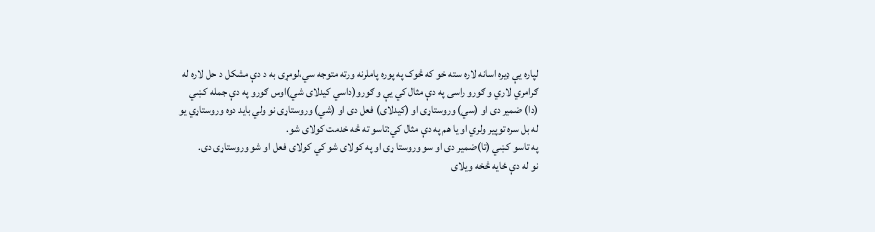لپاره يې ډيره اسانه لاره سته خو که څوک په پوره پاملرنه ورته متوجه سي،لومړى به د دې مشکل د حل لاره له ګرامري لاري و ګورو راسى په دې مثال کي يې و ګورو(داسي کيدلاى شي)اوس ګورو په دې جمله کښي (دا) ضمير دى او (سي) وروستاړى او (کيدلاى) فعل دى او (شي) وروستاړى نو ولي بايد دوه وروستاړي يو له بل سره توپير ولري او يا هم په دې مثال کي:تاسو ته څه خدمت كولاى شو.
په تاسو کښي (تا)ضمير دى او سو وروستا ړى او په كولاى شو كي كولاى فعل او شو وروستاړى دى.
نو له دې ځايه څخه ويلاى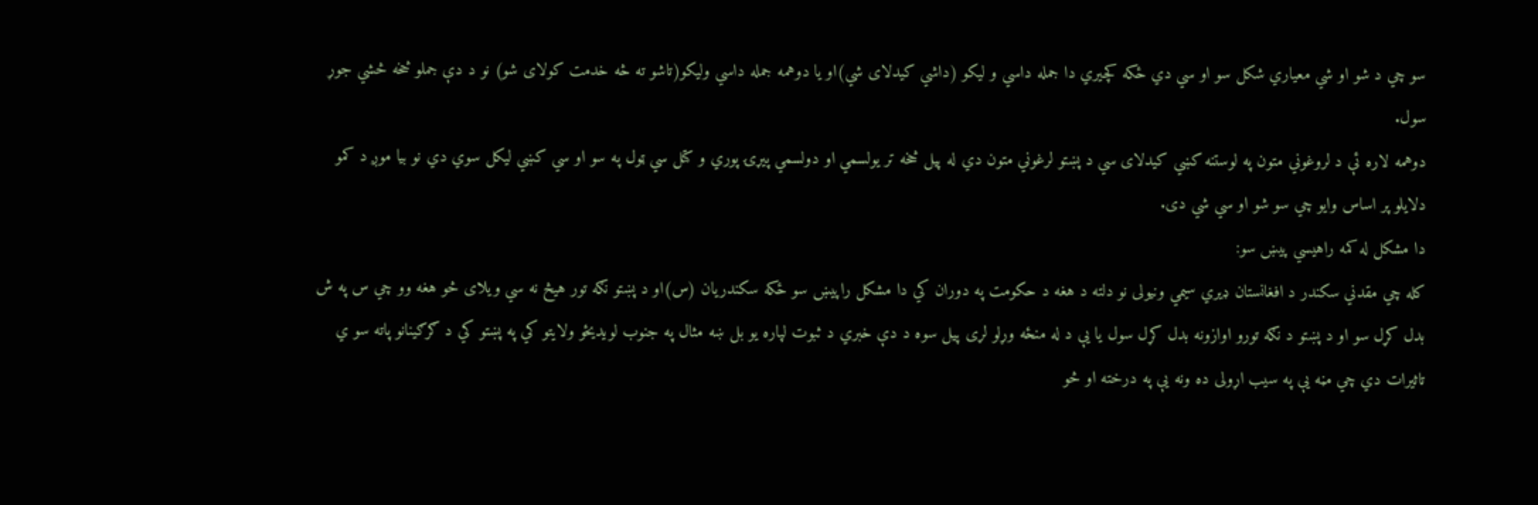سو چي د شو او شي معياري شکل سو او سي دي ځکه کچيري دا جمله داسي و ليکو (داشي کيدلاى شي)او يا دوهمه جمله داسي وليكو(تاشو ته څه خدمت كولاى شو) نو د دې جملو څخه څشي جوړ سول.
دوهمه لاره ئې د لروغوني متون په لوستنه کښي کيدلاى سي د پښتو لرغوني متون دي له پيل څخه تر يولسمي او دولسمي پيړۍ پوري و کتل سي ټول په سو او سي کښي ليکل سوي دي نو بيا موږ د کمو دلايلو پر اساس وايو چي سو شو او سي شي دى.
دا مشکل له کمه راهيسي پيښ سو:
کله چي مقدني سکندر د افغانستان ډيري سيمي ونيولى نو دلته د هغه د حکومت په دوران کي دا مشکل راپيښ سو ځکه سکندريان (س)او د پښتو نګه تور هيڅ نه سي ويلاى څو هغه وو چي س په ش بدل کړل سو او د پښتو د نګه تورو اوازونه بدل کړل سول يا يې د له منځه وړلو لړى پيل سوه د دې خبري د ثبوت لپاره يو بل ښه مثال په جنوب لويديځو ولايتو کي په پښتو کي د ګرګينانو پاته سو ي تاثيرات دي چي مڼه يې په سيب اړولى ده ونه يې په درخته او څو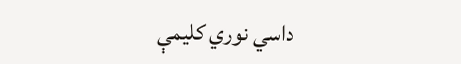داسي نوري کليمې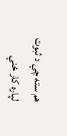هم سته چي د ثبوت لپاره کار ځني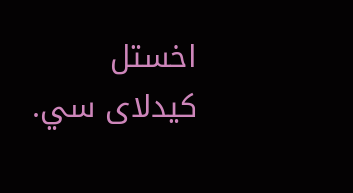اخستل کيدلاى سي.